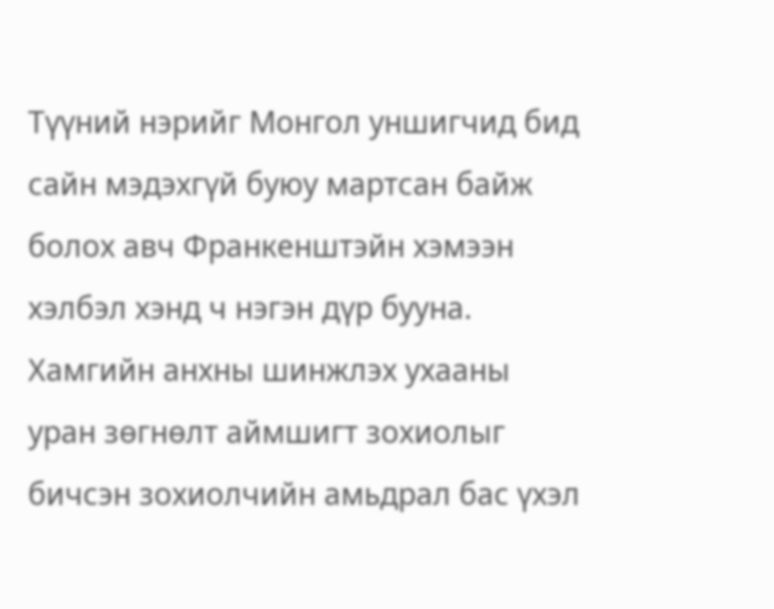Түүний нэрийг Монгол уншигчид бид сайн мэдэхгүй буюу мартсан байж болох авч Франкенштэйн хэмээн хэлбэл хэнд ч нэгэн дүр бууна. Хамгийн анхны шинжлэх ухааны уран зөгнөлт аймшигт зохиолыг бичсэн зохиолчийн амьдрал бас үхэл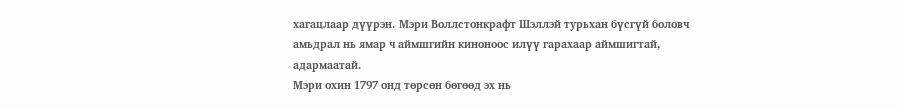хагацлаар дүүрэн. Мэри Воллстонкрафт Шэллэй турьхан бүсгүй боловч амьдрал нь ямар ч аймшгийн киноноос илүү гарахаар аймшигтай, адармаатай.
Мэри охин 1797 онд төрсөн бөгөөд эх нь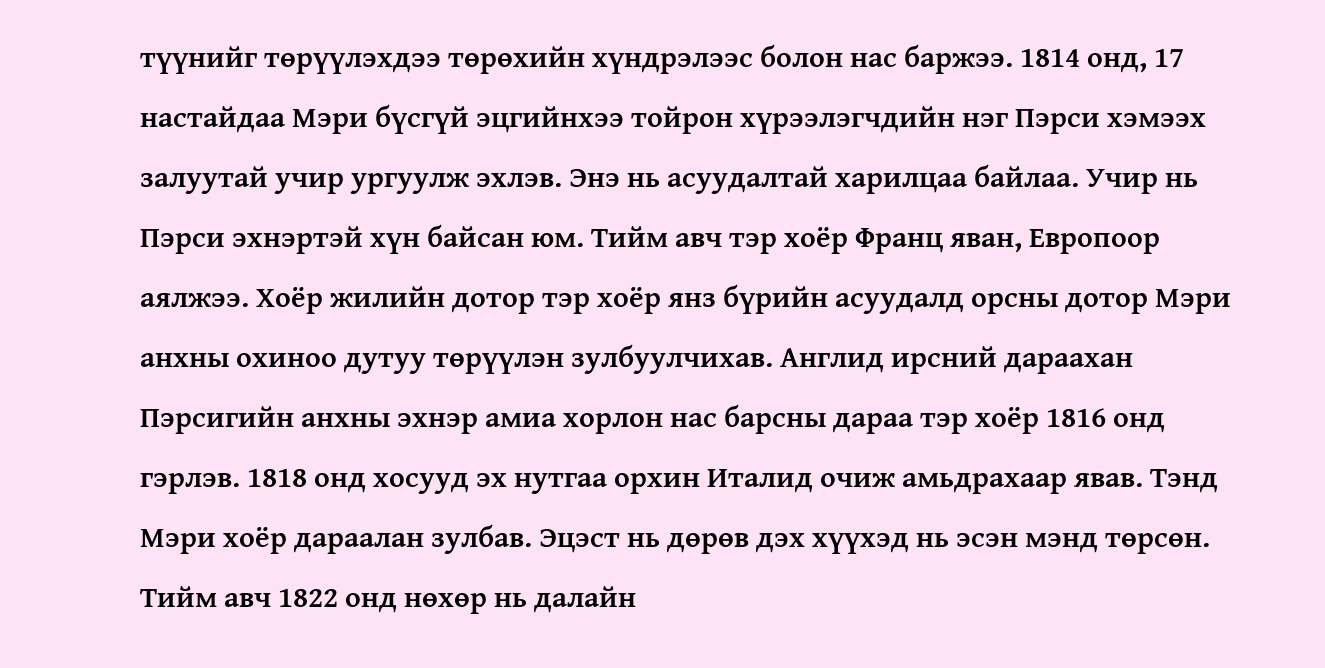түүнийг төрүүлэхдээ төрөхийн хүндрэлээс болон нас баржээ. 1814 онд, 17 настайдаа Мэри бүсгүй эцгийнхээ тойрон хүрээлэгчдийн нэг Пэрси хэмээх залуутай учир ургуулж эхлэв. Энэ нь асуудалтай харилцаа байлаа. Учир нь Пэрси эхнэртэй хүн байсан юм. Тийм авч тэр хоёр Франц яван, Европоор аялжээ. Хоёр жилийн дотор тэр хоёр янз бүрийн асуудалд орсны дотор Мэри анхны охиноо дутуу төрүүлэн зулбуулчихав. Англид ирсний дараахан Пэрсигийн анхны эхнэр амиа хорлон нас барсны дараа тэр хоёр 1816 онд гэрлэв. 1818 онд хосууд эх нутгаа орхин Италид очиж амьдрахаар явав. Тэнд Мэри хоёр дараалан зулбав. Эцэст нь дөрөв дэх хүүхэд нь эсэн мэнд төрсөн. Тийм авч 1822 онд нөхөр нь далайн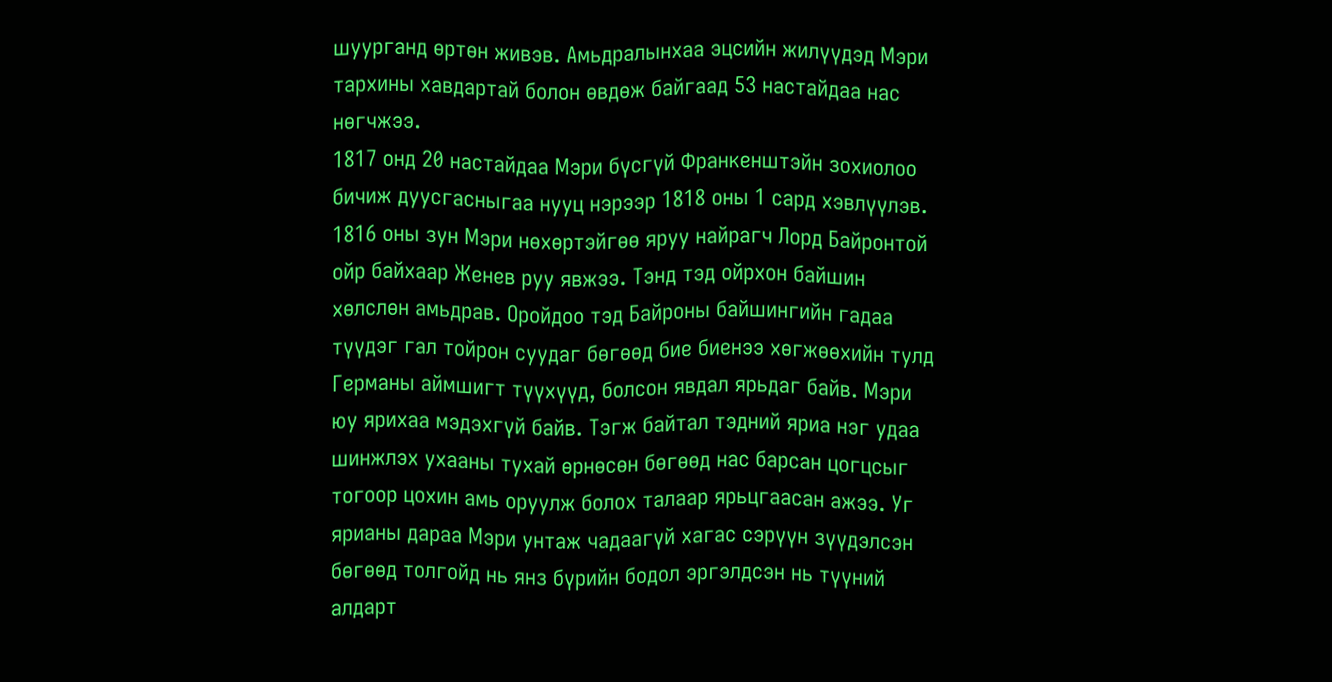шуурганд өртөн живэв. Амьдралынхаа эцсийн жилүүдэд Мэри тархины хавдартай болон өвдөж байгаад 53 настайдаа нас нөгчжээ.
1817 онд 20 настайдаа Мэри бүсгүй Франкенштэйн зохиолоо бичиж дуусгасныгаа нууц нэрээр 1818 оны 1 сард хэвлүүлэв. 1816 оны зун Мэри нөхөртэйгөө яруу найрагч Лорд Байронтой ойр байхаар Женев руу явжээ. Тэнд тэд ойрхон байшин хөлслөн амьдрав. Оройдоо тэд Байроны байшингийн гадаа түүдэг гал тойрон суудаг бөгөөд бие биенээ хөгжөөхийн тулд Германы аймшигт түүхүүд, болсон явдал ярьдаг байв. Мэри юу ярихаа мэдэхгүй байв. Тэгж байтал тэдний яриа нэг удаа шинжлэх ухааны тухай өрнөсөн бөгөөд нас барсан цогцсыг тогоор цохин амь оруулж болох талаар ярьцгаасан ажээ. Уг ярианы дараа Мэри унтаж чадаагүй хагас сэрүүн зүүдэлсэн бөгөөд толгойд нь янз бүрийн бодол эргэлдсэн нь түүний алдарт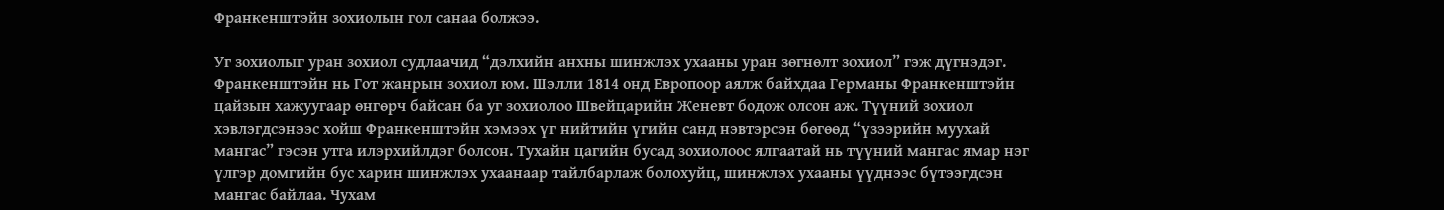Франкенштэйн зохиолын гол санаа болжээ.

Уг зохиолыг уран зохиол судлаачид “дэлхийн анхны шинжлэх ухааны уран зөгнөлт зохиол” гэж дүгнэдэг. Франкенштэйн нь Гот жанрын зохиол юм. Шэлли 1814 онд Европоор аялж байхдаа Германы Франкенштэйн цайзын хажуугаар өнгөрч байсан ба уг зохиолоо Швейцарийн Женевт бодож олсон аж. Түүний зохиол хэвлэгдсэнээс хойш Франкенштэйн хэмээх үг нийтийн үгийн санд нэвтэрсэн бөгөөд “үзээрийн муухай мангас” гэсэн утга илэрхийлдэг болсон. Тухайн цагийн бусад зохиолоос ялгаатай нь түүний мангас ямар нэг үлгэр домгийн бус харин шинжлэх ухаанаар тайлбарлаж болохуйц, шинжлэх ухааны үүднээс бүтээгдсэн мангас байлаа. Чухам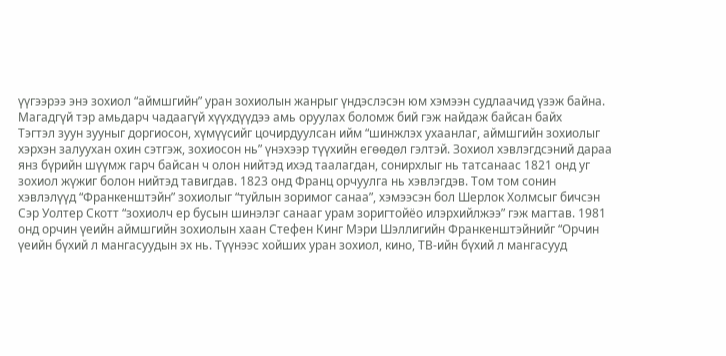үүгээрээ энэ зохиол “аймшгийн” уран зохиолын жанрыг үндэслэсэн юм хэмээн судлаачид үзэж байна.
Магадгүй тэр амьдарч чадаагүй хүүхдүүдээ амь оруулах боломж бий гэж найдаж байсан байх
Тэгтэл зуун зууныг доргиосон, хүмүүсийг цочирдуулсан ийм “шинжлэх ухаанлаг, аймшгийн зохиолыг хэрхэн залуухан охин сэтгэж, зохиосон нь” үнэхээр түүхийн егөөдөл гэлтэй. Зохиол хэвлэгдсэний дараа янз бүрийн шүүмж гарч байсан ч олон нийтэд ихэд таалагдан, сонирхлыг нь татсанаас 1821 онд уг зохиол жүжиг болон нийтэд тавигдав. 1823 онд Франц орчуулга нь хэвлэгдэв. Том том сонин хэвлэлүүд “Франкенштэйн” зохиолыг “туйлын зоримог санаа”, хэмээсэн бол Шерлок Холмсыг бичсэн Сэр Уолтер Скотт “зохиолч ер бусын шинэлэг санааг урам зоригтойёо илэрхийлжээ” гэж магтав. 1981 онд орчин үеийн аймшгийн зохиолын хаан Стефен Кинг Мэри Шэллигийн Франкенштэйнийг “Орчин үеийн бүхий л мангасуудын эх нь. Түүнээс хойших уран зохиол, кино, ТВ-ийн бүхий л мангасууд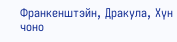Франкенштэйн, Дракула, Хүн чоно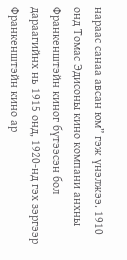нараас санаа авсан юм” гэж үнэлжээ. 1910 онд Томас Эдисоны кино компани анхны Франкенштэйн киног бүтээсэн бол дараагийнх нь 1915 онд, 1920-нд гэх зэргээр Франкенштэйн кино ар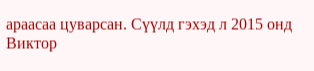араасаа цуварсан. Сүүлд гэхэд л 2015 онд Виктор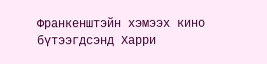Франкенштэйн хэмээх кино бүтээгдсэнд Харри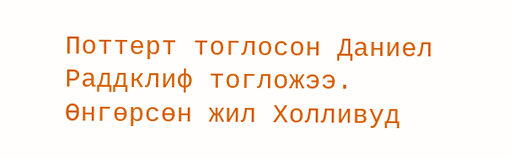Поттерт тоглосон Даниел Раддклиф тогложээ.
Өнгөрсөн жил Холливуд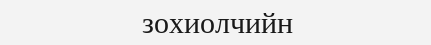зохиолчийн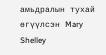амьдралын тухай өгүүлсэн Mary Shelley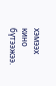хэмээх кино бүтээжээ.